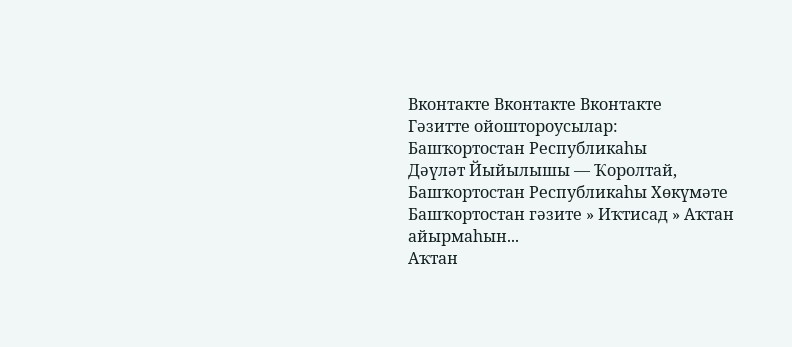Вконтакте Вконтакте Вконтакте
Гәзитте ойоштороусылар:
Башҡортостан Республикаһы
Дәүләт Йыйылышы — Ҡоролтай,
Башҡортостан Республикаһы Хөкүмәте
Башҡортостан гәзите » Иҡтисад » Аҡтан айырмаһын...
Аҡтан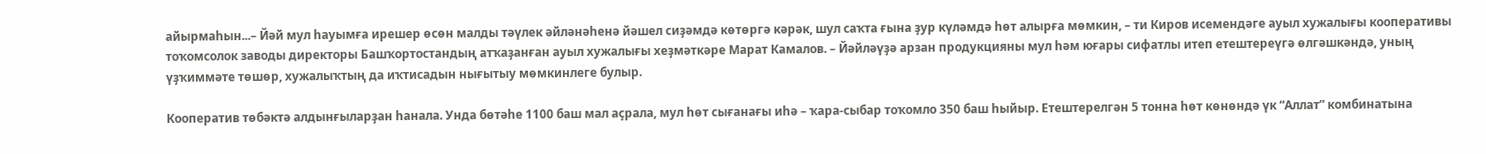айырмаһын...– Йәй мул һауымға ирешер өсөн малды тәүлек әйләнәһенә йәшел сиҙәмдә көтөргә кәрәк, шул саҡта ғына ҙур күләмдә һөт алырға мөмкин, – ти Киров исемендәге ауыл хужалығы кооперативы тоҡомсолок заводы директоры Башҡортостандың атҡаҙанған ауыл хужалығы хеҙмәткәре Марат Камалов. – Йәйләүҙә арзан продукцияны мул һәм юғары сифатлы итеп етештереүгә өлгәшкәндә, уның үҙҡиммәте төшөр, хужалыҡтың да иҡтисадын нығытыу мөмкинлеге булыр.

Кооператив төбәктә алдынғыларҙан һанала. Унда бөтәһе 1100 баш мал аҫрала, мул һөт сығанағы иһә – ҡара-сыбар тоҡомло 350 баш һыйыр. Етештерелгән 5 тонна һөт көнөндә үк “Аллат” комбинатына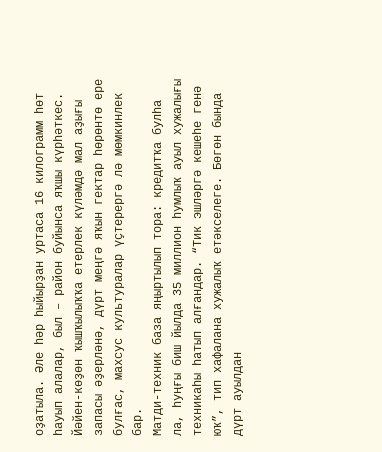оҙатыла. Әле һәр һыйырҙан уртаса 16 килограмм һөт һауып алалар, был – район буйынса яҡшы күрһәткес. Йәйен-көҙөн ҡышҡылыҡҡа етерлек күләмдә мал аҙығы запасы әҙерләнә, дүрт меңгә яҡын гектар һөрөнтө ере булғас, махсус культуралар үҫтерергә лә мөмкинлек бар.
Матди-техник база яңыртылып тора: кредитҡа булһа ла, һуңғы биш йылда 35 миллион һумлыҡ ауыл хужалығы техникаһы һатып алғандар. “Тик эшләргә кешеһе генә юҡ”, тип хафалана хужалыҡ етәкселеге. Бөгөн бында дүрт ауылдан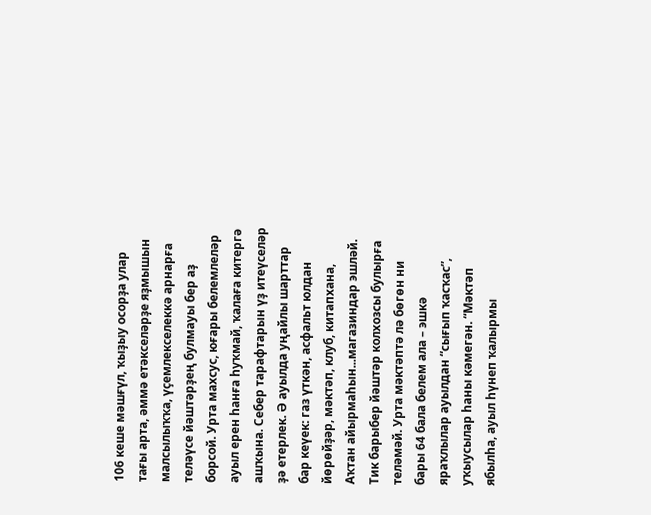106 кеше мәшғүл, ҡыҙыу осорҙа улар тағы арта, әммә етәкселәрҙе яҙмышын малсылыҡҡа, үҫемлекселеккә арнарға теләүсе йәштәрҙең булмауы бер аҙ борсой. Урта махсус, юғары белемлеләр ауыл ерен һанға һуҡмай, ҡалаға китергә ашҡына. Себер тарафтарын үҙ итеүселәр ҙә етерлек. Ә ауылда уңайлы шарттар бар кеүек: газ үткән, асфальт юлдан йөрөйҙәр, мәктәп, клуб, китапхана, Аҡтан айырмаһын...магазиндар эшләй. Тик барыбер йәштәр колхозсы булырға теләмәй. Урта мәктәптә лә бөгөн ни бары 64 бала белем ала – эшкә яраҡлылар ауылдан “сығып ҡасҡас”, уҡыусылар һаны кәмегән. “Мәктәп ябылһа, ауыл һүнеп ҡалырмы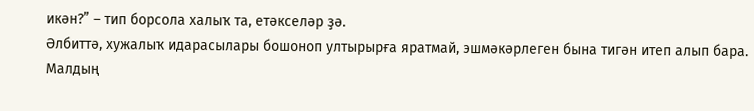икән?” – тип борсола халыҡ та, етәкселәр ҙә.
Әлбиттә, хужалыҡ идарасылары бошоноп ултырырға яратмай, эшмәкәрлеген бына тигән итеп алып бара. Малдың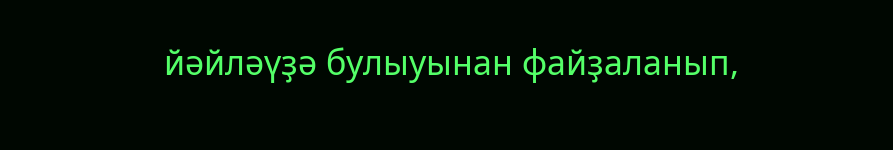йәйләүҙә булыуынан файҙаланып,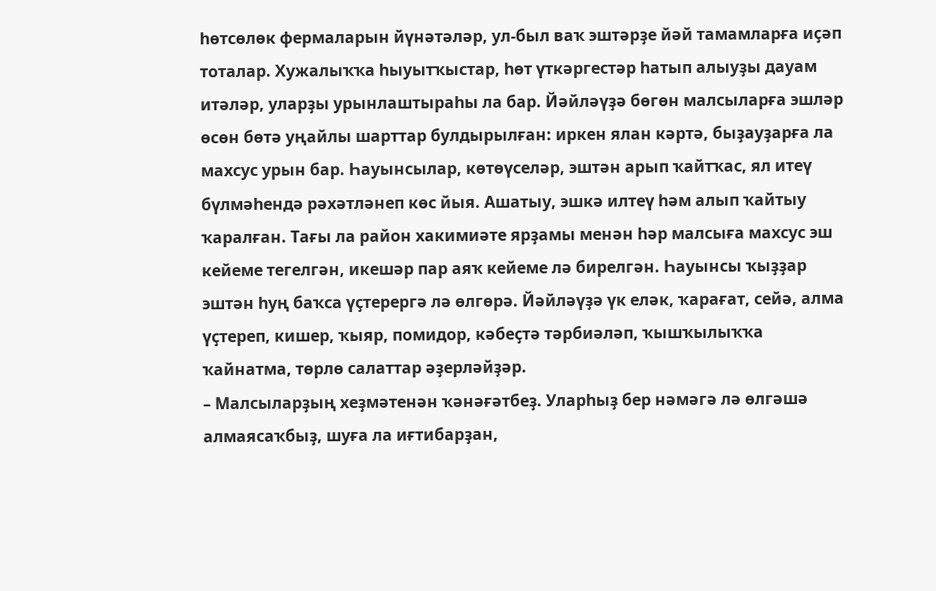һөтсөлөк фермаларын йүнәтәләр, ул-был ваҡ эштәрҙе йәй тамамларға иҫәп тоталар. Хужалыҡҡа һыуытҡыстар, һөт үткәргестәр һатып алыуҙы дауам итәләр, уларҙы урынлаштыраһы ла бар. Йәйләүҙә бөгөн малсыларға эшләр өсөн бөтә уңайлы шарттар булдырылған: иркен ялан кәртә, быҙауҙарға ла махсус урын бар. Һауынсылар, көтөүселәр, эштән арып ҡайтҡас, ял итеү бүлмәһендә рәхәтләнеп көс йыя. Ашатыу, эшкә илтеү һәм алып ҡайтыу ҡаралған. Тағы ла район хакимиәте ярҙамы менән һәр малсыға махсус эш кейеме тегелгән, икешәр пар аяҡ кейеме лә бирелгән. Һауынсы ҡыҙҙар эштән һуң баҡса үҫтерергә лә өлгөрә. Йәйләүҙә үк еләк, ҡарағат, сейә, алма үҫтереп, кишер, ҡыяр, помидор, кәбеҫтә тәрбиәләп, ҡышҡылыҡҡа ҡайнатма, төрлө салаттар әҙерләйҙәр.
– Малсыларҙың хеҙмәтенән ҡәнәғәтбеҙ. Уларһыҙ бер нәмәгә лә өлгәшә алмаясаҡбыҙ, шуға ла иғтибарҙан,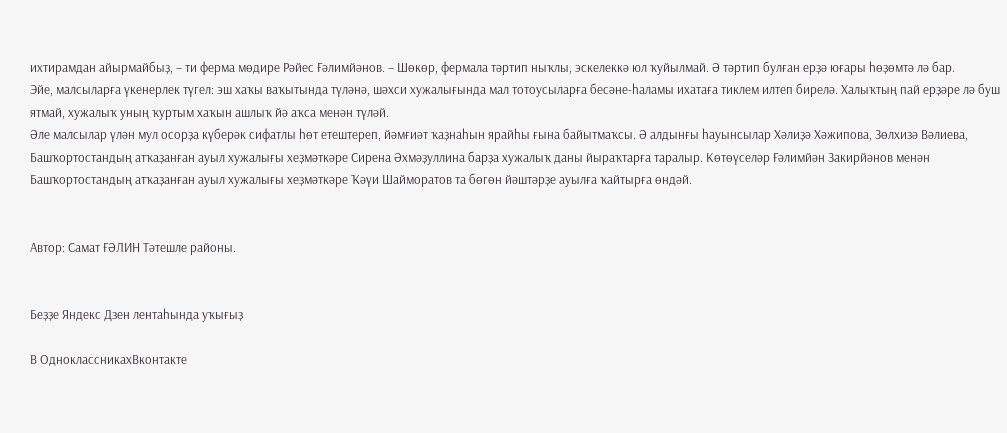ихтирамдан айырмайбыҙ, – ти ферма мөдире Рәйес Ғәлимйәнов. – Шөкөр, фермала тәртип ныҡлы, эскелеккә юл ҡуйылмай. Ә тәртип булған ерҙә юғары һөҙөмтә лә бар.
Эйе, малсыларға үкенерлек түгел: эш хаҡы ваҡытында түләнә, шәхси хужалығында мал тотоусыларға бесәне-һаламы ихатаға тиклем илтеп бирелә. Халыҡтың пай ерҙәре лә буш ятмай, хужалыҡ уның ҡуртым хаҡын ашлыҡ йә аҡса менән түләй.
Әле малсылар үлән мул осорҙа күберәк сифатлы һөт етештереп, йәмғиәт ҡаҙнаһын ярайһы ғына байытмаҡсы. Ә алдынғы һауынсылар Хәлиҙә Хәжипова, Зөлхизә Вәлиева, Башҡортостандың атҡаҙанған ауыл хужалығы хеҙмәткәре Сирена Әхмәҙуллина барҙа хужалыҡ даны йыраҡтарға таралыр. Көтөүселәр Ғәлимйән Закирйәнов менән Башҡортостандың атҡаҙанған ауыл хужалығы хеҙмәткәре Ҡәүи Шайморатов та бөгөн йәштәрҙе ауылға ҡайтырға өндәй.


Автор: Самат ҒӘЛИН Тәтешле районы.


Беҙҙе Яндекс Дзен лентаһында уҡығыҙ

В ОдноклассникахВконтакте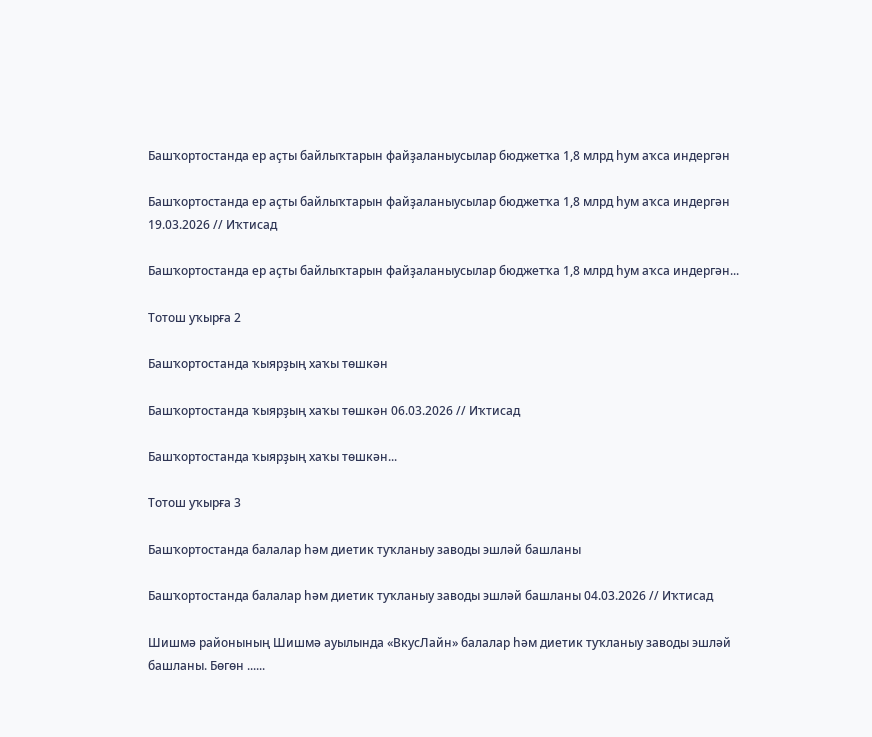Башҡортостанда ер аҫты байлыҡтарын файҙаланыусылар бюджетҡа 1,8 млрд һум аҡса индергән

Башҡортостанда ер аҫты байлыҡтарын файҙаланыусылар бюджетҡа 1,8 млрд һум аҡса индергән 19.03.2026 // Иҡтисад

Башҡортостанда ер аҫты байлыҡтарын файҙаланыусылар бюджетҡа 1,8 млрд һум аҡса индергән...

Тотош уҡырға 2

Башҡортостанда ҡыярҙың хаҡы төшкән

Башҡортостанда ҡыярҙың хаҡы төшкән 06.03.2026 // Иҡтисад

Башҡортостанда ҡыярҙың хаҡы төшкән...

Тотош уҡырға 3

Башҡортостанда балалар һәм диетик туҡланыу заводы эшләй башланы

Башҡортостанда балалар һәм диетик туҡланыу заводы эшләй башланы 04.03.2026 // Иҡтисад

Шишмә районының Шишмә ауылында «ВкусЛайн» балалар һәм диетик туҡланыу заводы эшләй башланы. Бөгөн ......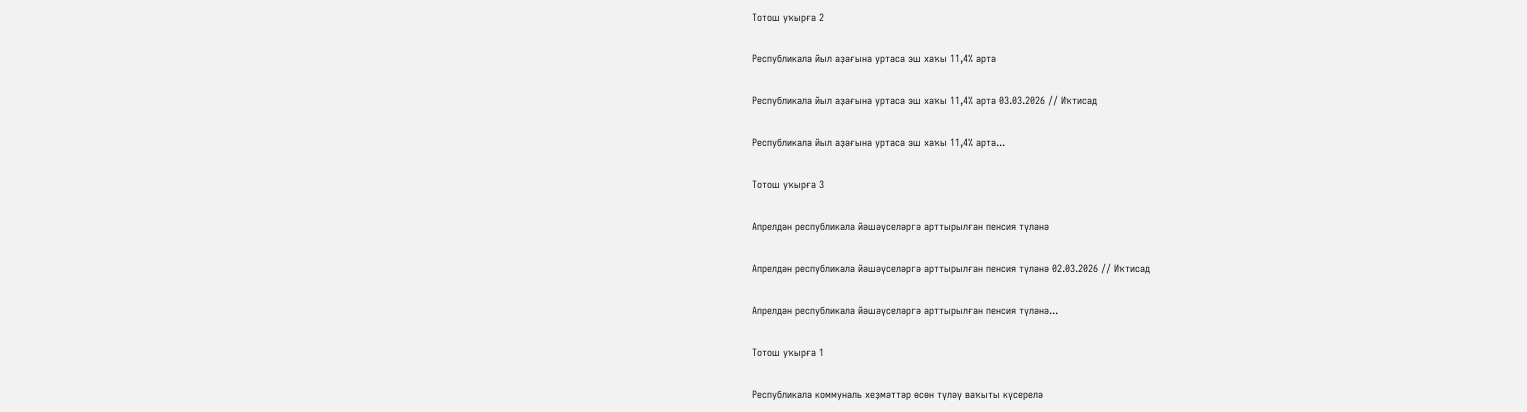Тотош уҡырға 2

Республикала йыл аҙағына уртаса эш хаҡы 11,4% арта

Республикала йыл аҙағына уртаса эш хаҡы 11,4% арта 03.03.2026 // Иҡтисад

Республикала йыл аҙағына уртаса эш хаҡы 11,4% арта...

Тотош уҡырға 3

Апрелдән республикала йәшәүселәргә арттырылған пенсия түләнә

Апрелдән республикала йәшәүселәргә арттырылған пенсия түләнә 02.03.2026 // Иҡтисад

Апрелдән республикала йәшәүселәргә арттырылған пенсия түләнә...

Тотош уҡырға 1

Республикала коммуналь хеҙмәттәр өсөн түләү ваҡыты күсерелә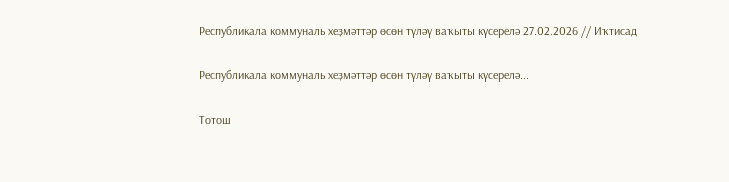Республикала коммуналь хеҙмәттәр өсөн түләү ваҡыты күсерелә 27.02.2026 // Иҡтисад

Республикала коммуналь хеҙмәттәр өсөн түләү ваҡыты күсерелә...

Тотош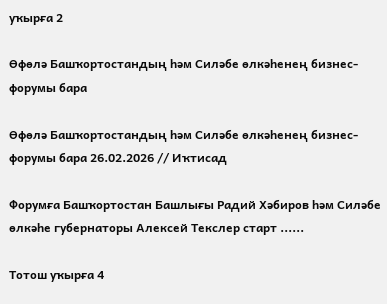уҡырға 2

Өфөлә Башҡортостандың һәм Силәбе өлкәһенең бизнес-форумы бара

Өфөлә Башҡортостандың һәм Силәбе өлкәһенең бизнес-форумы бара 26.02.2026 // Иҡтисад

Форумға Башҡортостан Башлығы Радий Хәбиров һәм Силәбе өлкәһе губернаторы Алексей Текслер старт ......

Тотош уҡырға 4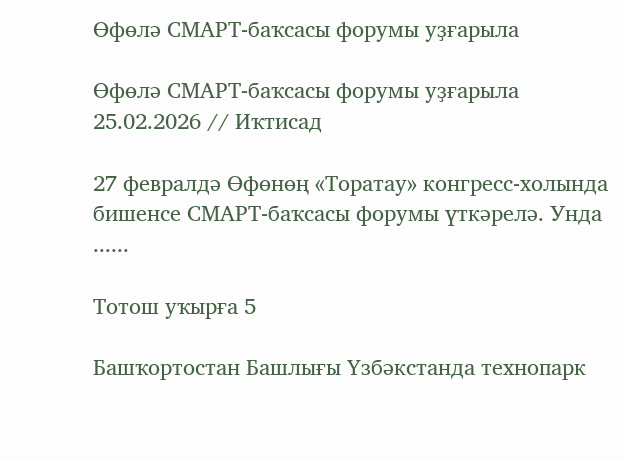Өфөлә СМАРТ-баҡсасы форумы уҙғарыла

Өфөлә СМАРТ-баҡсасы форумы уҙғарыла 25.02.2026 // Иҡтисад

27 февралдә Өфөнөң «Торатау» конгресс-холында бишенсе СМАРТ-баҡсасы форумы үткәрелә. Унда ......

Тотош уҡырға 5

Башҡортостан Башлығы Үзбәкстанда технопарк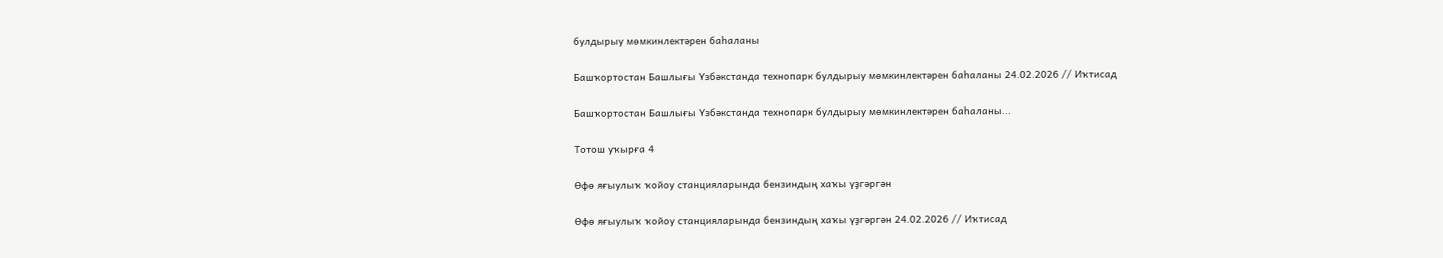булдырыу мөмкинлектәрен баһаланы

Башҡортостан Башлығы Үзбәкстанда технопарк булдырыу мөмкинлектәрен баһаланы 24.02.2026 // Иҡтисад

Башҡортостан Башлығы Үзбәкстанда технопарк булдырыу мөмкинлектәрен баһаланы...

Тотош уҡырға 4

Өфө яғыулыҡ ҡойоу станцияларында бензиндың хаҡы үҙгәргән

Өфө яғыулыҡ ҡойоу станцияларында бензиндың хаҡы үҙгәргән 24.02.2026 // Иҡтисад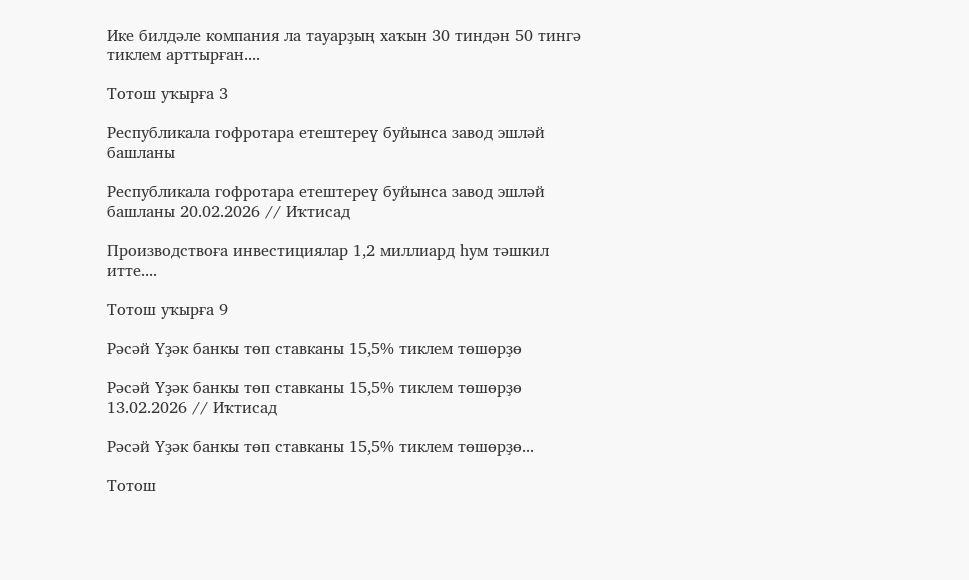Ике билдәле компания ла тауарҙың хаҡын 30 тиндән 50 тингә тиклем арттырған....

Тотош уҡырға 3

Республикала гофротара етештереү буйынса завод эшләй башланы

Республикала гофротара етештереү буйынса завод эшләй башланы 20.02.2026 // Иҡтисад

Производствоға инвестициялар 1,2 миллиард һум тәшкил итте....

Тотош уҡырға 9

Рәсәй Үҙәк банкы төп ставканы 15,5% тиклем төшөрҙө

Рәсәй Үҙәк банкы төп ставканы 15,5% тиклем төшөрҙө 13.02.2026 // Иҡтисад

Рәсәй Үҙәк банкы төп ставканы 15,5% тиклем төшөрҙө...

Тотош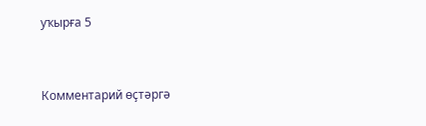уҡырға 5


Комментарий өҫтәргә